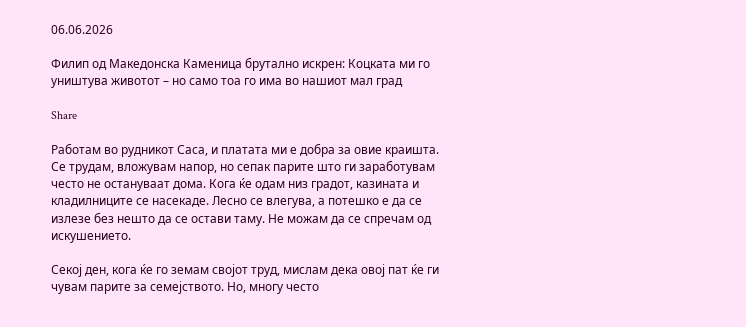06.06.2026

Филип од Македонска Каменица брутално искрен: Коцката ми го уништува животот – но само тоа го има во нашиот мал град

Share

Работам во рудникот Саса, и платата ми е добра за овие краишта. Се трудам, вложувам напор, но сепак парите што ги заработувам често не остануваат дома. Кога ќе одам низ градот, казината и кладилниците се насекаде. Лесно се влегува, а потешко е да се излезе без нешто да се остави таму. Не можам да се спречам од искушението.

Секој ден, кога ќе го земам својот труд, мислам дека овој пат ќе ги чувам парите за семејството. Но, многу често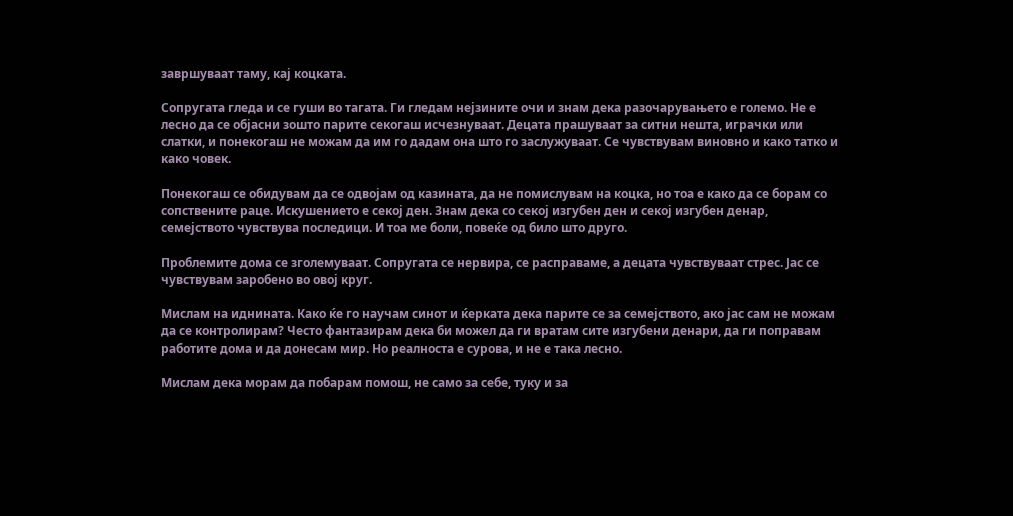завршуваат таму, кај коцката.

Сопругата гледа и се гуши во тагата. Ги гледам нејзините очи и знам дека разочарувањето е големо. Не е лесно да се објасни зошто парите секогаш исчезнуваат. Децата прашуваат за ситни нешта, играчки или слатки, и понекогаш не можам да им го дадам она што го заслужуваат. Се чувствувам виновно и како татко и како човек.

Понекогаш се обидувам да се одвојам од казината, да не помислувам на коцка, но тоа е како да се борам со сопствените раце. Искушението е секој ден. Знам дека со секој изгубен ден и секој изгубен денар, семејството чувствува последици. И тоа ме боли, повеќе од било што друго.

Проблемите дома се зголемуваат. Сопругата се нервира, се расправаме, а децата чувствуваат стрес. Јас се чувствувам заробено во овој круг.

Мислам на иднината. Како ќе го научам синот и ќерката дека парите се за семејството, ако јас сам не можам да се контролирам? Често фантазирам дека би можел да ги вратам сите изгубени денари, да ги поправам работите дома и да донесам мир. Но реалноста е сурова, и не е така лесно.

Мислам дека морам да побарам помош, не само за себе, туку и за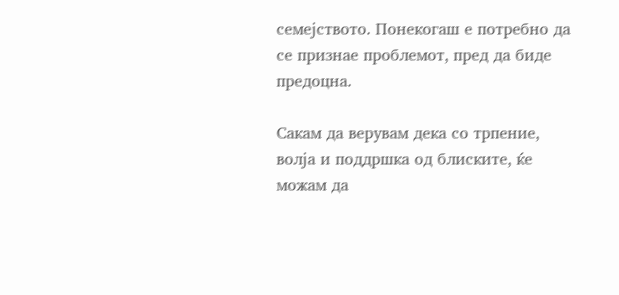семејството. Понекогаш е потребно да се признае проблемот, пред да биде предоцна.

Сакам да верувам дека со трпение, волја и поддршка од блиските, ќе можам да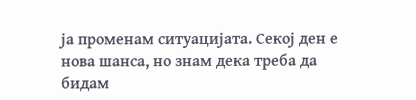ја променам ситуацијата. Секој ден е нова шанса, но знам дека треба да бидам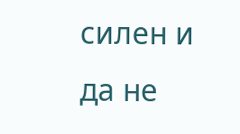силен и да не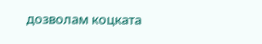дозволам коцката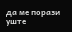да ме порази уште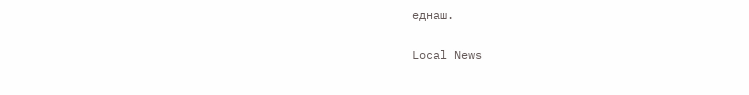еднаш.

Local News